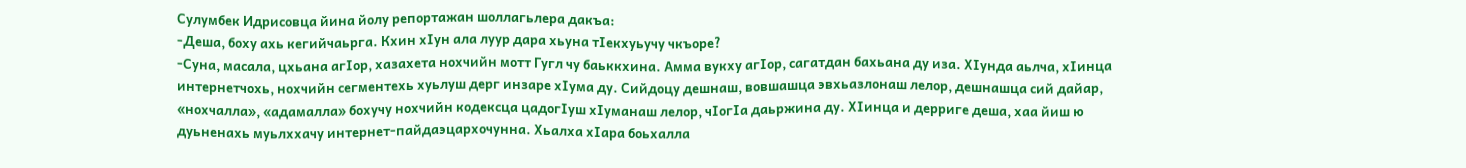Сулумбек Идрисовца йина йолу репортажан шоллагьлера дакъа:
-Деша, боху ахь кегийчаьрга. Кхин хIун ала луур дара хьуна тIекхуьучу чкъоре?
-Суна, масала, цхьана агIор, хазахета нохчийн мотт Гугл чу баьккхина. Амма вукху агIор, сагатдан бахьана ду иза. ХIунда аьлча, хIинца интернетчохь, нохчийн сегментехь хуьлуш дерг инзаре хIума ду. Сийдоцу дешнаш, вовшашца эвхьазлонаш лелор, дешнашца сий дайар, «нохчалла», «адамалла» бохучу нохчийн кодексца цадогIуш хIуманаш лелор, чIогIа даьржина ду. ХIинца и дерриге деша, хаа йиш ю дуьненахь муьлххачу интернет-пайдаэцархочунна. Хьалха хIара боьхалла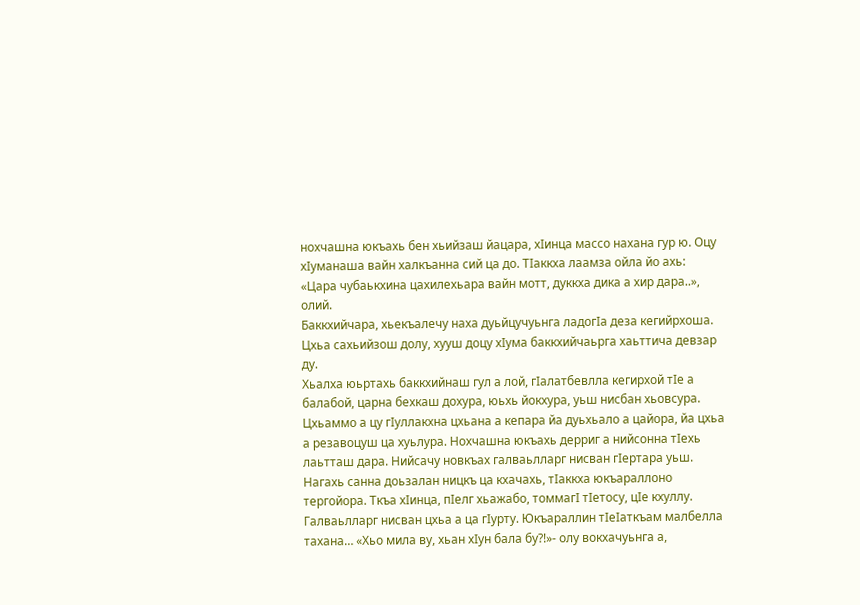нохчашна юкъахь бен хьийзаш йацара, хIинца массо нахана гур ю. Оцу хIуманаша вайн халкъанна сий ца до. ТIаккха лаамза ойла йо ахь: «Цара чубаькхина цахилехьара вайн мотт, дуккха дика а хир дара..», олий.
Баккхийчара, хьекъалечу наха дуьйцучуьнга ладогIа деза кегийрхоша. Цхьа сахьийзош долу, хууш доцу хIума баккхийчаьрга хаьттича девзар ду.
Хьалха юьртахь баккхийнаш гул а лой, гIалатбевлла кегирхой тIе а балабой, царна бехкаш дохура, юьхь йокхура, уьш нисбан хьовсура. Цхьаммо а цу гIуллакхна цхьана а кепара йа дуьхьало а цайора, йа цхьа а резавоцуш ца хуьлура. Нохчашна юкъахь дерриг а нийсонна тIехь лаьтташ дара. Нийсачу новкъах галваьлларг нисван гIертара уьш. Нагахь санна доьзалан ницкъ ца кхачахь, тIаккха юкъараллоно тергойора. Ткъа хIинца, пIелг хьажабо, томмагI тIетосу, цIе кхуллу. Галваьлларг нисван цхьа а ца гIурту. Юкъараллин тIеIаткъам малбелла тахана… «Хьо мила ву, хьан хIун бала бу?!»- олу вокхачуьнга а,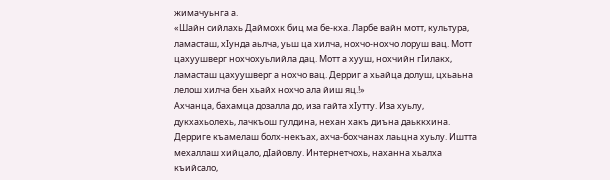жимачуьнга а.
«Шайн сийлахь Даймохк биц ма бе-кха. Ларбе вайн мотт, культура, ламасташ, хIунда аьлча, уьш ца хилча, нохчо-нохчо лоруш вац. Мотт цахуушверг нохчохуьлийла дац. Мотт а хууш, нохчийн гIилакх, ламасташ цахуушверг а нохчо вац. Дерриг а хьайца долуш, цхьаьна лелош хилча бен хьайх нохчо ала йиш яц.!»
Ахчанца, бахамца дозалла до, иза гайта хIутту. Иза хуьлу, дукхахьолехь, лачкъош гулдина, нехан хакъ диъна даьккхина. Дерриге къамелаш болх-некъах, ахча-бохчанах лаьцна хуьлу. Иштта мехаллаш хийцало, дIайовлу. Интернетчохь, наханна хьалха къийсало,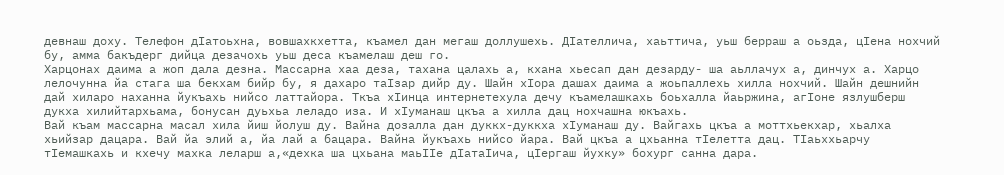девнаш доху. Телефон дIатоьхна, вовшахкхетта, къамел дан мегаш доллушехь. ДIателлича, хаьттича, уьш берраш а оьзда, цIена нохчий бу, амма бакъдерг дийца дезачохь уьш деса къамелаш деш го.
Харцонах даима а жоп дала дезна. Массарна хаа деза, тахана цалахь а, кхана хьесап дан дезарду- ша аьллачух а, динчух а. Харцо лелочунна йа стага ша бекхам бийр бу, я дахаро таIзар дийр ду. Шайн хIора дашах даима а жоьпаллехь хилла нохчий. Шайн дешнийн дай хиларо наханна йукъахь нийсо латтайора. Ткъа хIинца интернетехула дечу къамелашкахь боьхалла йаьржина, агIоне язлушберш дукха хилийтархьама, бонусан дуьхьа леладо иза. И хIуманаш цкъа а хилла дац нохчашна юкъахь.
Вай къам массарна масал хила йиш йолуш ду. Вайна дозалла дан дуккх-дуккха хIуманаш ду. Вайгахь цкъа а моттхьекхар, хьалха хьийзар дацара. Вай йа элий а, йа лай а бацара. Вайна йукъахь нийсо йара. Вай цкъа а цхьанна тIелетта дац. ТIаьххьарчу тIемашкахь и кхечу махка леларш а,«дехка ша цхьана маьIIе дIатаIича, цIергаш йухку» бохург санна дара.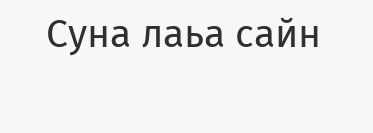Суна лаьа сайн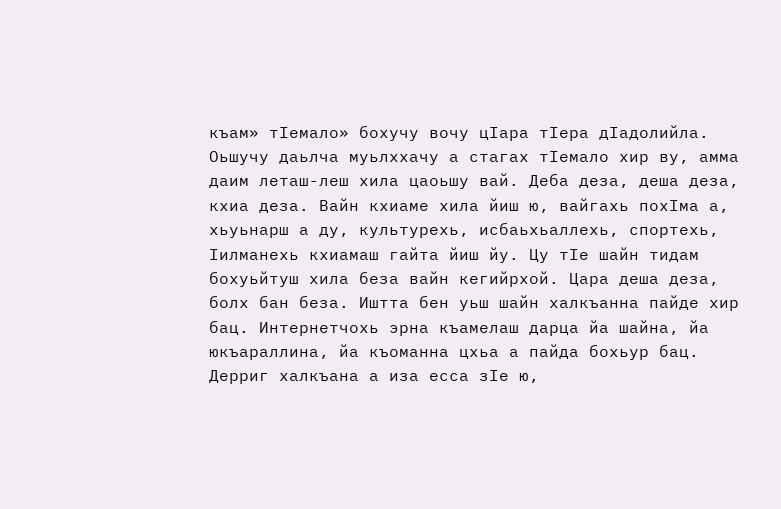къам» тIемало» бохучу вочу цIара тIера дIадолийла. Оьшучу даьлча муьлххачу а стагах тIемало хир ву, амма даим леташ-леш хила цаоьшу вай. Деба деза, деша деза, кхиа деза. Вайн кхиаме хила йиш ю, вайгахь похIма а, хьуьнарш а ду, культурехь, исбаьхьаллехь, спортехь, Iилманехь кхиамаш гайта йиш йу. Цу тIе шайн тидам бохуьйтуш хила беза вайн кегийрхой. Цара деша деза, болх бан беза. Иштта бен уьш шайн халкъанна пайде хир бац. Интернетчохь эрна къамелаш дарца йа шайна, йа юкъараллина, йа къоманна цхьа а пайда бохьур бац. Дерриг халкъана а иза есса зIе ю,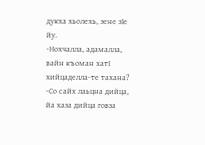дукха хьолехь, зене зIе йу.
-Нохчалла, адамалла, вайн къоман хатI хийцаделла-те тахана?
-Со сайх лаьцна дийца, йа хаза дийца говза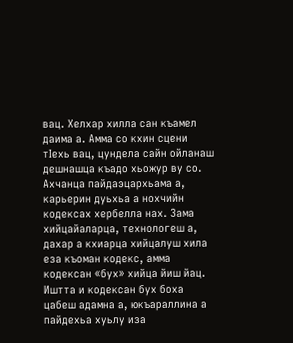вац. Хелхар хилла сан къамел даима а. Амма со кхин сцени тIехь вац, цундела сайн ойланаш дешнашца къадо хьожур ву со.
Ахчанца пайдаэцархьама а, карьерин дуьхьа а нохчийн кодексах хербелла нах. Зама хийцайаларца, технологеш а, дахар а кхиарца хийцалуш хила еза къоман кодекс, амма кодексан «бух» хийца йиш йац. Иштта и кодексан бух боха цабеш адамна а, юкъараллина а пайдехьа хуьлу иза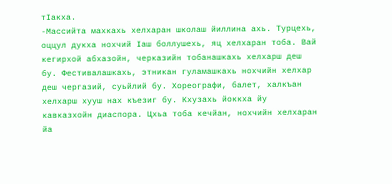тIакха.
-Массийта махкахь хелхаран школаш йиллина ахь. Турцехь, оццул дукха нохчий Iаш боллушехь, яц хелхаран тоба. Вай кегирхой абхазойн, черказийн тобанашкахь хелхарш деш бу. Фестивалашкахь, этникан гуламашкахь нохчийн хелхар деш чергазий, суьйлий бу. Хореографи, балет, халкъан хелхарш хууш нах къезиг бу. Кхузахь йоккха йу кавказхойн диаспора. Цхьа тоба кечйан, нохчийн хелхаран йа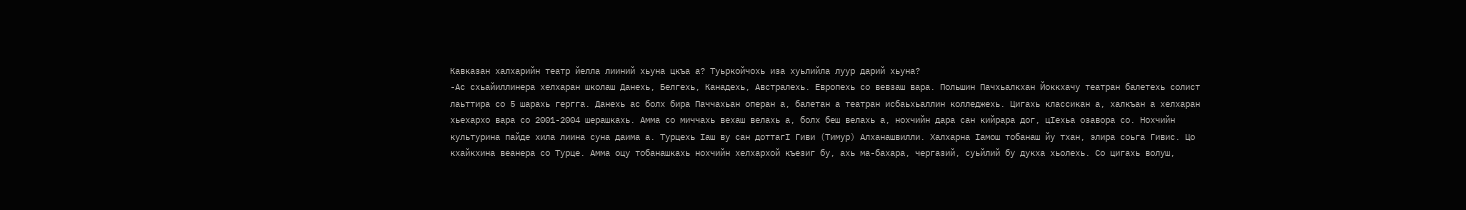Кавказан халхарийн театр йелла лииний хьуна цкъа а? Туьркойчохь иза хуьлийла луур дарий хьуна?
-Ас схьайиллинера хелхаран школаш Данехь, Белгехь, Канадехь, Австралехь. Европехь со вевзаш вара. Польшин Пачхьалкхан Йоккхачу театран балетехь солист лаьттира со 5 шарахь гергга. Данехь ас болх бира Паччахьан операн а, балетан а театран исбаьхьаллин колледжехь. Цигахь классикан а, халкъан а хелхаран хьехархо вара со 2001-2004 шерашкахь. Амма со миччахь вехаш велахь а, болх беш велахь а, нохчийн дара сан кийрара дог, цIехьа озавора со. Нохчийн культурина пайде хила лиина суна даима а. Турцехь Iаш ву сан доттагI Гиви (Тимур) Алханашвилли. Халхарна Iамош тобанаш йу тхан, элира соьга Гивис. Цо кхайкхина веанера со Турце. Амма оцу тобанашкахь нохчийн хелхархой къезиг бу, ахь ма-бахара, чергазий, суьйлий бу дукха хьолехь. Со цигахь волуш,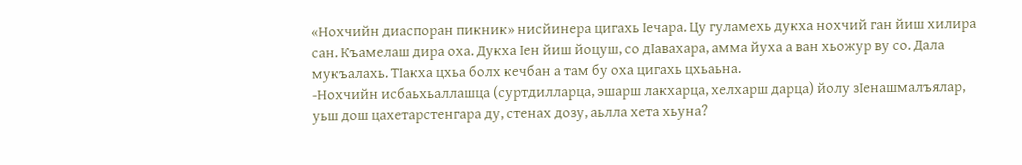«Нохчийн диаспоран пикник» нисйинера цигахь Iечара. Цу гуламехь дукха нохчий ган йиш хилира сан. Къамелаш дира оха. Дукха Iен йиш йоцуш, со дIавахара, амма йуха а ван хьожур ву со. Дала мукъалахь. ТIакха цхьа болх кечбан а там бу оха цигахь цхьаьна.
-Нохчийн исбаьхьаллашца (суртдилларца, эшарш лакхарца, хелхарш дарца) йолу зIенашмалъялар, уьш дош цахетарстенгара ду, стенах дозу, аьлла хета хьуна?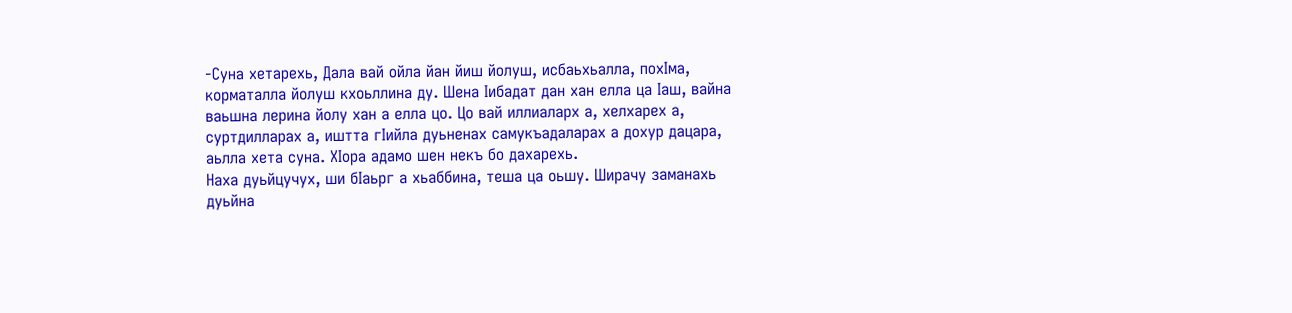-Суна хетарехь, Дала вай ойла йан йиш йолуш, исбаьхьалла, похIма, корматалла йолуш кхоьллина ду. Шена Iибадат дан хан елла ца Iаш, вайна ваьшна лерина йолу хан а елла цо. Цо вай иллиаларх а, хелхарех а, суртдилларах а, иштта гIийла дуьненах самукъадаларах а дохур дацара, аьлла хета суна. ХIора адамо шен некъ бо дахарехь.
Наха дуьйцучух, ши бIаьрг а хьаббина, теша ца оьшу. Ширачу заманахь дуьйна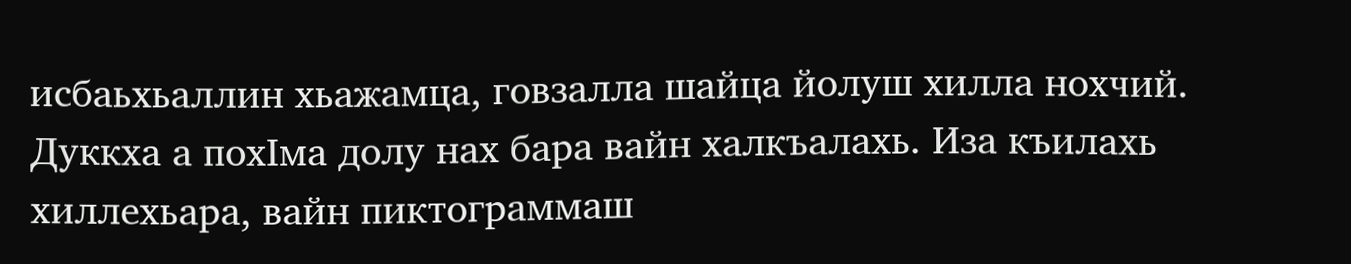исбаьхьаллин хьажамца, говзалла шайца йолуш хилла нохчий. Дуккха а похIма долу нах бара вайн халкъалахь. Иза къилахь хиллехьара, вайн пиктограммаш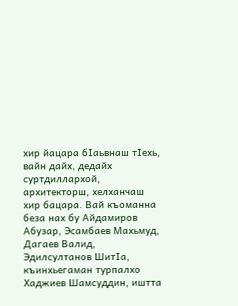хир йацара бIаьвнаш тIехь, вайн дайх, дедайх суртдиллархой, архитекторш, хелханчаш хир бацара. Вай къоманна беза нах бу Айдамиров Абузар, Эсамбаев Махьмуд, Дагаев Валид, Эдилсултанов ШитIа, къинхьегаман турпалхо Хаджиев Шамсуддин, иштта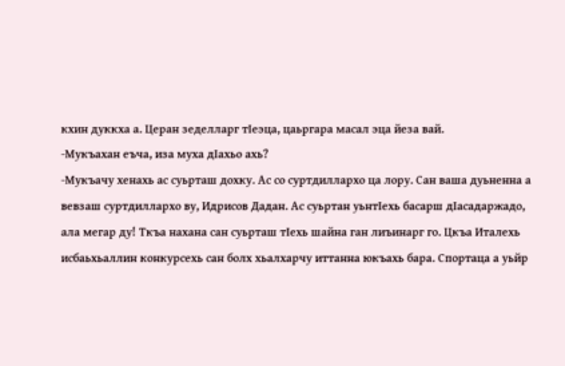кхин дуккха а. Церан зеделларг тIеэца, цаьргара масал эца йеза вай.
-Мукъахан еъча, иза муха дIахьо ахь?
-Мукъачу хенахь ас суьрташ дохку. Ас со суртдиллархо ца лору. Сан ваша дуьненна а вевзаш суртдиллархо ву, Идрисов Дадан. Ас суьртан уьнтIехь басарш дIасадаржадо, ала мегар ду! Ткъа нахана сан суьрташ тIехь шайна ган лиъинарг го. Цкъа Италехь исбаьхьаллин конкурсехь сан болх хьалхарчу иттанна юкъахь бара. Спортаца а уьйр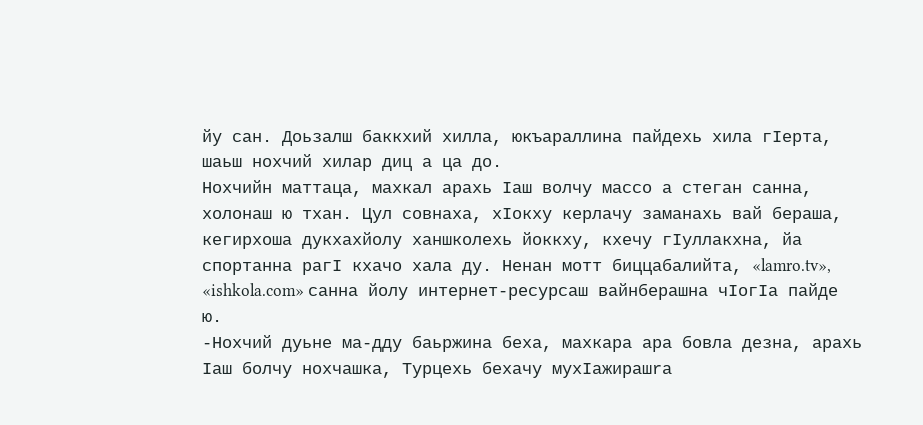йу сан. Доьзалш баккхий хилла, юкъараллина пайдехь хила гIерта, шаьш нохчий хилар диц а ца до.
Нохчийн маттаца, махкал арахь Iаш волчу массо а стеган санна, холонаш ю тхан. Цул совнаха, хIокху керлачу заманахь вай бераша, кегирхоша дукхахйолу ханшколехь йоккху, кхечу гIуллакхна, йа спортанна рагI кхачо хала ду. Ненан мотт биццабалийта, «lamro.tv», «ishkola.com» санна йолу интернет-ресурсаш вайнберашна чIогIа пайде ю.
-Нохчий дуьне ма-дду баьржина беха, махкара ара бовла дезна, арахь Iаш болчу нохчашка, Турцехь бехачу мухIажирашrа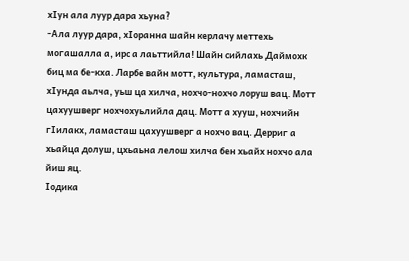хIун ала луур дара хьуна?
-Ала луур дара, хIоранна шайн керлачу меттехь могашалла а, ирс а лаьттийла! Шайн сийлахь Даймохк биц ма бе-кха. Ларбе вайн мотт, культура, ламасташ, хIунда аьлча, уьш ца хилча, нохчо-нохчо лоруш вац. Мотт цахуушверг нохчохуьлийла дац. Мотт а хууш, нохчийн гIилакх, ламасташ цахуушверг а нохчо вац. Дерриг а хьайца долуш, цхьаьна лелош хилча бен хьайх нохчо ала йиш яц.
Iодика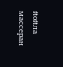йойла массеран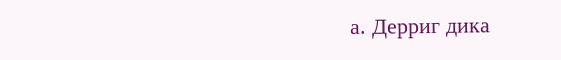а. Дерриг дика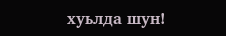хуьлда шун!